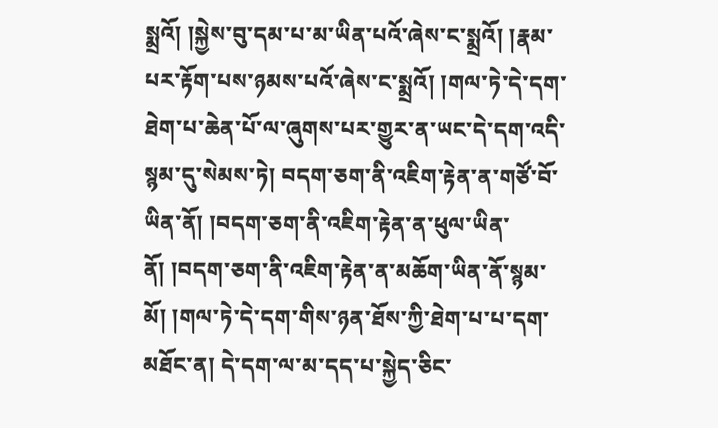སྨྲའོ། །སྐྱེས་བུ་དམ་པ་མ་ཡིན་པའོ་ཞེས་ང་སྨྲའོ། །རྣམ་པར་རྟོག་པས་ཉམས་པའོ་ཞེས་ང་སྨྲའོ། །གལ་ཏེ་དེ་དག་ཐེག་པ་ཆེན་པོ་ལ་ཞུགས་པར་གྱུར་ན་ཡང་དེ་དག་འདི་སྙམ་དུ་སེམས་ཏེ། བདག་ཅག་ནི་འཇིག་རྟེན་ན་གཙོ་བོ་ཡིན་ནོ། །བདག་ཅག་ནི་འཇིག་རྟེན་ན་ཕུལ་ཡིན་ནོ། །བདག་ཅག་ནི་འཇིག་རྟེན་ན་མཆོག་ཡིན་ནོ་སྙམ་མོ། །གལ་ཏེ་དེ་དག་གིས་ཉན་ཐོས་ཀྱི་ཐེག་པ་པ་དག་མཐོང་ན། དེ་དག་ལ་མ་དད་པ་སྐྱེད་ཅིང་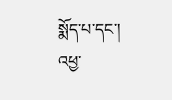སྨོད་པ་དང་། འཕྱ་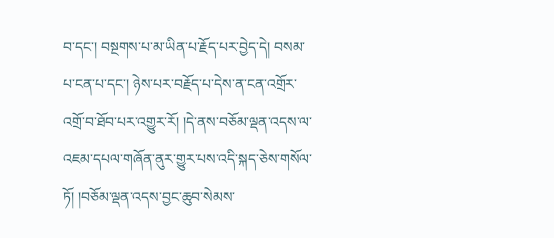བ་དང་། བསྔགས་པ་མ་ཡིན་པ་རྗོད་པར་བྱེད་དེ། བསམ་པ་ངན་པ་དང་། ཉེས་པར་བརྗོད་པ་དེས་ན་ངན་འགྲོར་འགྲོ་བ་ཐོབ་པར་འགྱུར་རོ། །དེ་ནས་བཅོམ་ལྡན་འདས་ལ་འཇམ་དཔལ་གཞོན་ནུར་གྱུར་པས་འདི་སྐད་ཅེས་གསོལ་ཏོ། །བཅོམ་ལྡན་འདས་བྱང་ཆུབ་སེམས་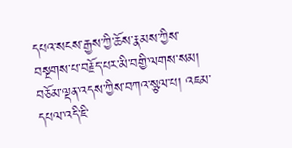དཔའ་སངས་རྒྱས་ཀྱི་ཆོས་རྣམས་ཀྱིས་བསྔགས་པ་བརྗོད་པར་མི་བགྱི་ལགས་སམ། བཅོམ་ལྡན་འདས་ཀྱིས་བཀའ་སྩལ་པ། འཇམ་དཔལ་འདི་ཇི་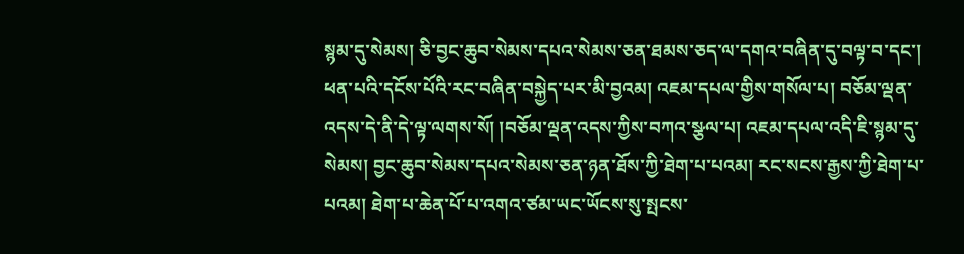སྙམ་དུ་སེམས། ཅི་བྱང་ཆུབ་སེམས་དཔའ་སེམས་ཅན་ཐམས་ཅད་ལ་དགའ་བཞིན་དུ་བལྟ་བ་དང་། ཕན་པའི་དངོས་པོའི་རང་བཞིན་བསྐྱེད་པར་མི་བྱའམ། འཇམ་དཔལ་གྱིས་གསོལ་པ། བཅོམ་ལྡན་འདས་དེ་ནི་དེ་ལྟ་ལགས་སོ། །བཅོམ་ལྡན་འདས་ཀྱིས་བཀའ་སྩལ་པ། འཇམ་དཔལ་འདི་ཇི་སྙམ་དུ་སེམས། བྱང་ཆུབ་སེམས་དཔའ་སེམས་ཅན་ཉན་ཐོས་ཀྱི་ཐེག་པ་པའམ། རང་སངས་རྒྱས་ཀྱི་ཐེག་པ་པའམ། ཐེག་པ་ཆེན་པོ་པ་འགའ་ཙམ་ཡང་ཡོངས་སུ་སྤངས་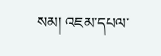སམ། འཇམ་དཔལ་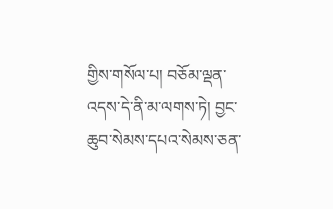གྱིས་གསོལ་པ། བཅོམ་ལྡན་འདས་དེ་ནི་མ་ལགས་ཏེ། བྱང་ཆུབ་སེམས་དཔའ་སེམས་ཅན་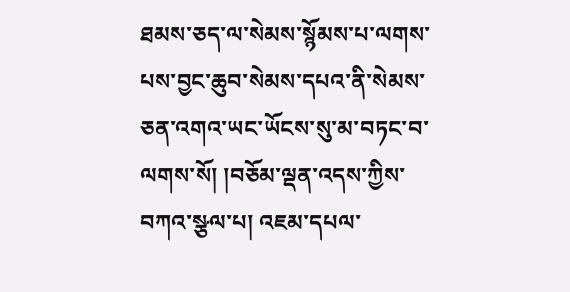ཐམས་ཅད་ལ་སེམས་སྙོམས་པ་ལགས་པས་བྱང་ཆུབ་སེམས་དཔའ་ནི་སེམས་ཅན་འགའ་ཡང་ཡོངས་སུ་མ་བཏང་བ་ལགས་སོ། །བཅོམ་ལྡན་འདས་ཀྱིས་བཀའ་སྩལ་པ། འཇམ་དཔལ་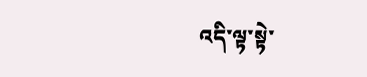འདི་ལྟ་སྟེ་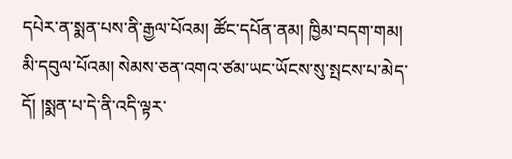དཔེར་ན་སྨན་པས་ནི་རྒྱལ་པོའམ། ཚོང་དཔོན་ནམ། ཁྱིམ་བདག་གམ། མི་དབུལ་པོའམ། སེམས་ཅན་འགའ་ཙམ་ཡང་ཡོངས་སུ་སྤངས་པ་མེད་དོ། །སྨན་པ་དེ་ནི་འདི་ལྟར་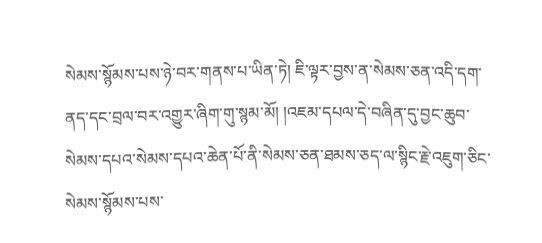སེམས་སྙོམས་པས་ཉེ་བར་གནས་པ་ཡིན་ཏེ། ཇི་ལྟར་བྱས་ན་སེམས་ཅན་འདི་དག་ནད་དང་བྲལ་བར་འགྱུར་ཞིག་གུ་སྙམ་མོ། །འཇམ་དཔལ་དེ་བཞིན་དུ་བྱང་ཆུབ་སེམས་དཔའ་སེམས་དཔའ་ཆེན་པོ་ནི་སེམས་ཅན་ཐམས་ཅད་ལ་སྙིང་རྗེ་འཇུག་ཅིང་སེམས་སྙོམས་པས་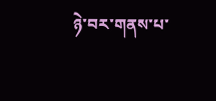ཉེ་བར་གནས་པ་